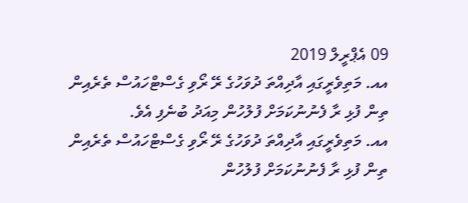09 އެޕްރީލް 2019
އއ. މަތިވެރީގައި އާދިއްތަ ދުވަހުގެ ރޭ ރޯވި ގެސްޓްހައުސް ތެރެއިން ތިން ފުޅި ރާ ފެނުނުކަމަށް ފުލުހުން މިއަދު ބުނެފި އެވެ.
އއ. މަތިވެރީގައި އާދިއްތަ ދުވަހުގެ ރޭ ރޯވި ގެސްޓްހައުސް ތެރެއިން ތިން ފުޅި ރާ ފެނުނުކަމަށް ފުލުހުން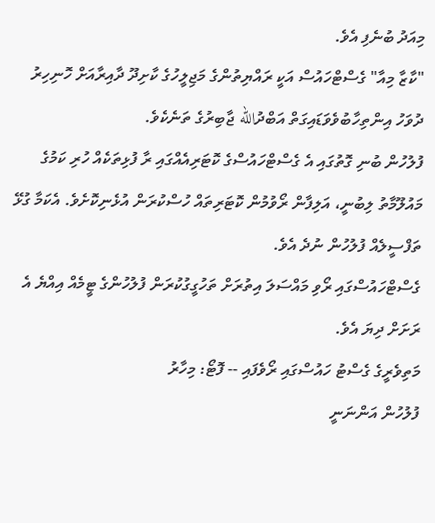މިއަދު ބުނެފި އެވެ.
"ކާޒާ މިއާ" ގެސްޓްހައުސް އަކީ ރައްޔިތުންގެ މަޖިލީހުގެ ކާށިދޫ ދާއިރާއަށް ހޮނިހިރު ދުވަހު އިންތިހާބުވެވަޑައިގަތް އަބްދުالله ޖާބިރުގެ ތަނެކެވެ.
ފުލުހުން ބުނި ގޮތުގައި އެ ގެސްޓްހައުސްގެ ކޮޓަރިއެއްގައި ރާ ފުޅިތަކެއް ހުރި ކަމުގެ މައުލޫމާތު ލިބުނީ، އަލިފާން ރޯވުމުން ކޮޓަރިތައް ހުސްކުރަން އުޅެނިކޮށެވެ. އެކަމާ ގުޅޭ ތަފްސީލެއް ފުލުހުން ނުދެ އެވެ.
ގެސްޓްހައުސްގައި ރޯވި މައްސަލަ އިތުރަށް ތަހުގީގުކުރަން ފުލުހުންގެ ޓީމެއް އިއްޔެ އެ ރަށަށް ދިޔަ އެވެ.
މަތިވެރީގެ ގެސްޓު ހައުސްގައި ރޯވެފައި -- ފޮޓޯ: މިހާރު
ފުލުހުން އަންނަނީ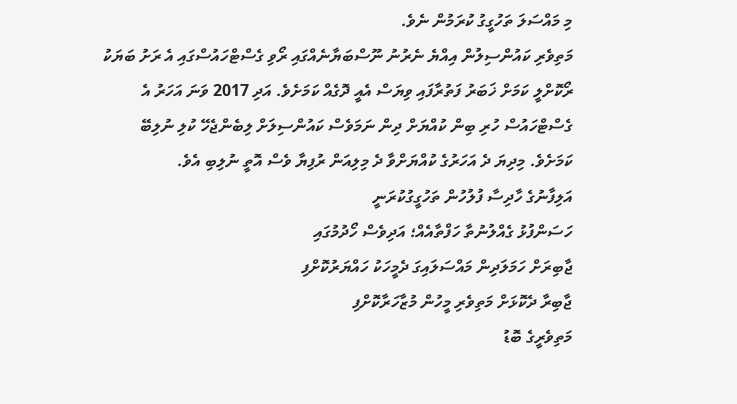މި މައްސަލަ ތަހުގީގު ކުރަމުން ނެވެ.
މަތިވެރި ކައުންސިލުން އިއްޔެ ނެރުނު ނޫސްބަޔާނެއްގައި ރޯވި ގެސްޓްހައުސްގައި އެ ރަށު ބަޔަކު ރޯކޮށްލީ ކަމަށް ޚަބަރު ފަތުރާފައި ވިޔަސް އެއީ ދޮގެއް ކަމަށެވެ. އަދި 2017 ވަނަ އަހަރު އެ ގެސްޓްހައުސް ހުރި ބިން ކުއްޔަށް ދިން ނަމަވެސް ކައުންސިލަށް ލިބެންޖެހޭ ކުލި ނުލިބޭ ކަމަށެވެ. މިދިޔަ ދެ އަހަރުގެ ކުއްޔަށްވާ ދެ މިލިއަން ރުފިޔާ ވެސް އޮތީ ނުލިބި އެވެ.
އަލިފާނުގެ ހާދިސާ ފުލުހުން ތަހުގީގުކުރަނީ
ހަސަންފުޅު ގެއްލުނުތާ ހަފްތާއެއް؛ އަދިވެސް ހޯދުމުގައި
ޖާބިރަށް ހަމަލަދިން މައްސަލައިގަ ދެމީހަކު ހައްޔަރުކޮށްފި
ޖާބިރާ ދެކޮޅަށް މަތިވެރި މީހުން މުޒާހަރާކޮށްފި
މަތިވެރީގެ ބޮޑު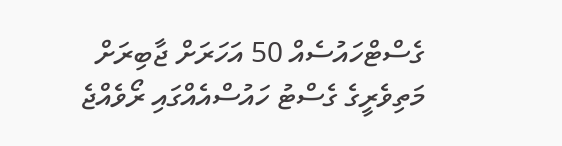ގެސްޓްހައުސެއް 50 އަހަރަށް ޖާބިރަށް
މަތިވެރީގެ ގެސްޓު ހައުސްއެއްގައި ރޯވެއްޖެ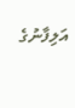އަލިފާނުގެ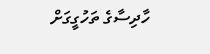ހާދިސާގެ ތަހުގީގަށް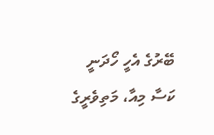ބޭރުގެ އެހީ ހޯދަނީ
ކަސާ މިއާ، މަތިވެރީގެ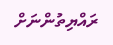ރައްޔިތުންނަށް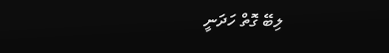ލިބޭ ގޮތް ހަދަނީ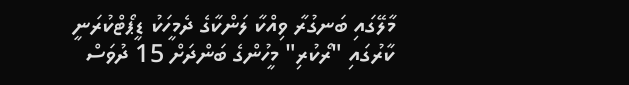މާލޭގައި ބަނގުރާ ވިއްކާ ލަންކާގެ ދެމީހަކު ޑީޕޯޓްކުރަނީ
ކާރުގައި "ރޯކުރި" މީހުންގެ ބަންދަށް 15 ދުވަސް